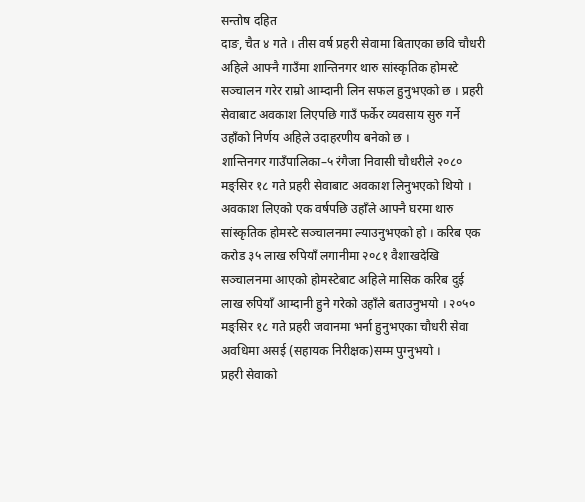सन्तोष दहित
दाङ, चैत ४ गते । तीस वर्ष प्रहरी सेवामा बिताएका छवि चौधरी अहिले आफ्नै गाउँमा शान्तिनगर थारु सांस्कृतिक होमस्टे सञ्चालन गरेर राम्रो आम्दानी लिन सफल हुनुभएको छ । प्रहरी सेवाबाट अवकाश लिएपछि गाउँ फर्केर व्यवसाय सुरु गर्ने उहाँको निर्णय अहिले उदाहरणीय बनेको छ ।
शान्तिनगर गाउँपालिका–५ रंगैजा निवासी चौधरीले २०८० मङ्सिर १८ गते प्रहरी सेवाबाट अवकाश लिनुभएको थियो । अवकाश लिएको एक वर्षपछि उहाँले आफ्नै घरमा थारु सांस्कृतिक होमस्टे सञ्चालनमा ल्याउनुभएको हो । करिब एक करोड ३५ लाख रुपियाँ लगानीमा २०८१ वैशाखदेखि सञ्चालनमा आएको होमस्टेबाट अहिले मासिक करिब दुई लाख रुपियाँ आम्दानी हुने गरेको उहाँले बताउनुभयो । २०५० मङ्सिर १८ गते प्रहरी जवानमा भर्ना हुनुभएका चौधरी सेवा अवधिमा असई (सहायक निरीक्षक)सम्म पुग्नुभयो ।
प्रहरी सेवाको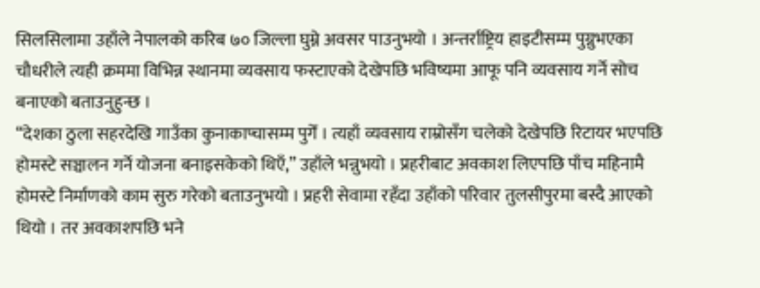सिलसिलामा उहाँले नेपालको करिब ७० जिल्ला घुम्ने अवसर पाउनुभयो । अन्तर्राष्ट्रिय हाइटीसम्म पुग्नुभएका चौधरीले त्यही क्रममा विभिन्न स्थानमा व्यवसाय फस्टाएको देखेपछि भविष्यमा आफू पनि व्यवसाय गर्ने सोच बनाएको बताउनुहुन्छ ।
“देशका ठुला सहरदेखि गाउँका कुनाकाप्चासम्म पुगेँ । त्यहाँ व्यवसाय राम्रोसँग चलेको देखेपछि रिटायर भएपछि होमस्टे सञ्चालन गर्ने योजना बनाइसकेको थिएँ,” उहाँले भन्नुभयो । प्रहरीबाट अवकाश लिएपछि पाँच महिनामै होमस्टे निर्माणको काम सुरु गरेको बताउनुभयो । प्रहरी सेवामा रहँदा उहाँको परिवार तुलसीपुरमा बस्दै आएको थियो । तर अवकाशपछि भने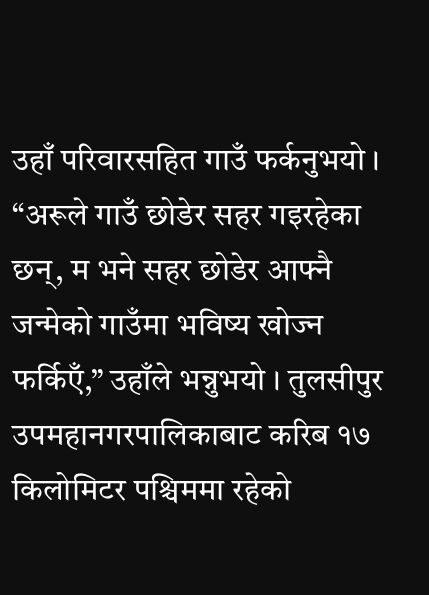उहाँ परिवारसहित गाउँ फर्कनुभयो ।
“अरूले गाउँ छोडेर सहर गइरहेका छन्, म भने सहर छोडेर आफ्नै जन्मेको गाउँमा भविष्य खोज्न फर्किएँ,” उहाँले भन्नुभयो । तुलसीपुर उपमहानगरपालिकाबाट करिब १७ किलोमिटर पश्चिममा रहेको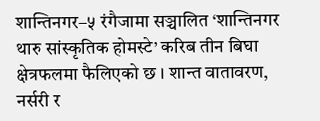शान्तिनगर–५ रंगैजामा सञ्चालित ‘शान्तिनगर थारु सांस्कृतिक होमस्टे’ करिब तीन बिघा क्षेत्रफलमा फैलिएको छ । शान्त वातावरण, नर्सरी र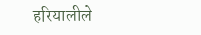हरियालीले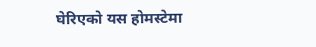घेरिएको यस होमस्टेमा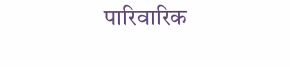पारिवारिक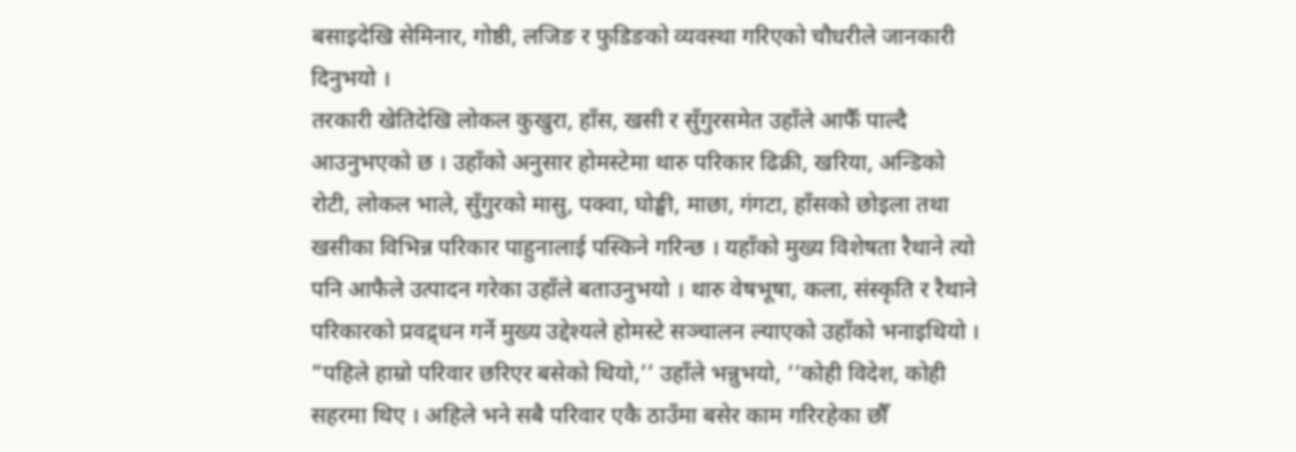बसाइदेखि सेमिनार, गोष्ठी, लजिङ र फुडिङको व्यवस्था गरिएको चौधरीले जानकारी दिनुभयो ।
तरकारी खेतिदेखि लोकल कुखुरा, हाँस, खसी र सुँगुरसमेत उहाँले आफैँ पाल्दै आउनुभएको छ । उहाँको अनुसार होमस्टेमा थारु परिकार ढिक्री, खरिया, अन्डिको रोटी, लोकल भाले, सुँगुरको मासु, पक्वा, घोङ्घी, माछा, गंगटा, हाँसको छोइला तथा खसीका विभिन्न परिकार पाहुनालाई पस्किने गरिन्छ । यहाँको मुख्य विशेषता रैथाने त्यो पनि आफैले उत्पादन गरेका उहाँले बताउनुभयो । थारु वेषभूषा, कला, संस्कृति र रैथाने परिकारको प्रवद्र्धन गर्ने मुख्य उद्देश्यले होमस्टे सञ्चालन ल्याएको उहाँको भनाइथियो ।
“पहिले हाम्रो परिवार छरिएर बसेको थियो,’’ उहाँले भन्नुभयो, ‘‘कोही विदेश, कोही सहरमा थिए । अहिले भने सबै परिवार एकै ठाउँमा बसेर काम गरिरहेका छौँ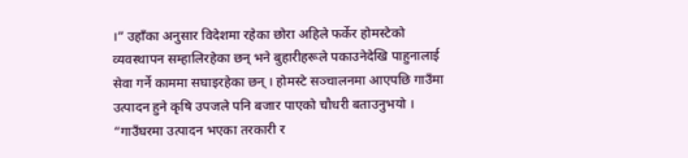।” उहाँका अनुसार विदेशमा रहेका छोरा अहिले फर्केर होमस्टेको व्यवस्थापन सम्हालिरहेका छन् भने बुहारीहरूले पकाउनेदेखि पाहुनालाई सेवा गर्ने काममा सघाइरहेका छन् । होमस्टे सञ्चालनमा आएपछि गाउँमा उत्पादन हुने कृषि उपजले पनि बजार पाएको चौधरी बताउनुभयो । “गाउँघरमा उत्पादन भएका तरकारी र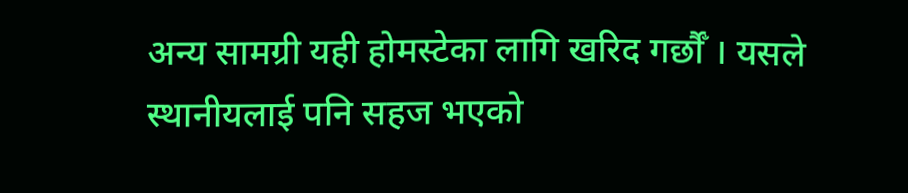अन्य सामग्री यही होमस्टेका लागि खरिद गर्छौँ । यसले स्थानीयलाई पनि सहज भएको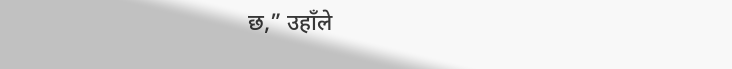छ,” उहाँले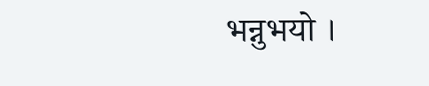भन्नुभयो ।